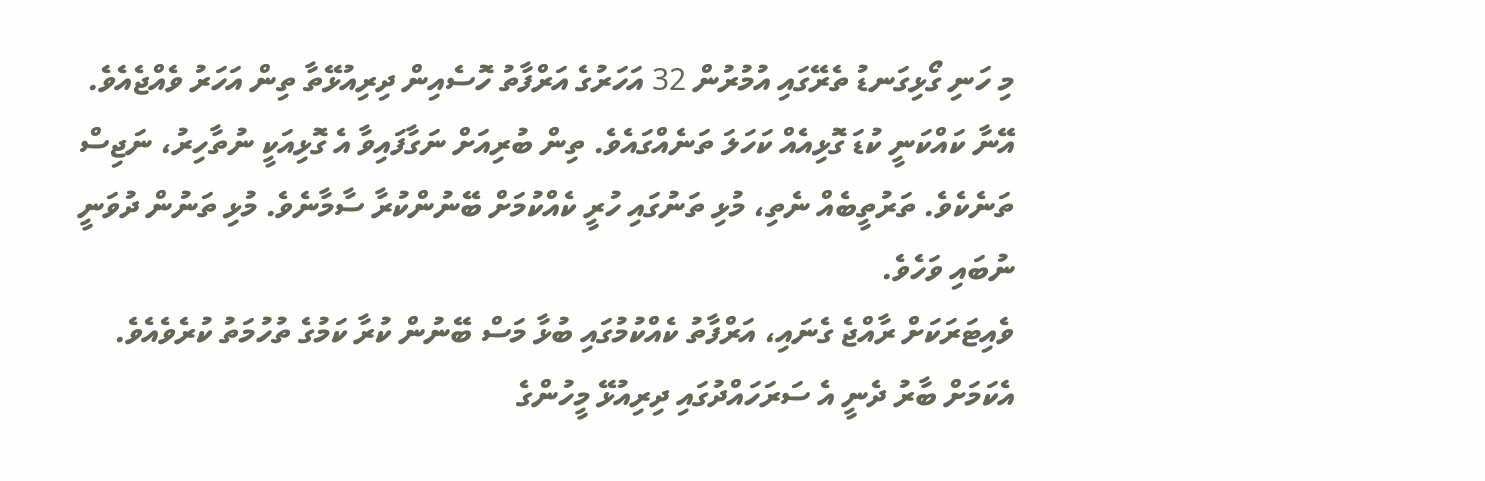މި ހަނި ގޯޅިގަނޑު ތެރޭގައި އުމުރުން 32 އަހަރުގެ އަރްފާތު ހޮސެއިން ދިރިއުޅޭތާ ތިން އަހަރު ވެއްޖެއެވެ. އޭނާ ކައްކަނީ ކުޑަ ގޮޅިއެއް ކަހަލަ ތަނެއްގައެވެ. ތިން ބުރިއަށް ނަގާފައިވާ އެ ގޮޅިއަކީ ނުތާހިރު، ނަޖިސް ތަނެކެވެ. ތަރުތީބެއް ނެތި، މުޅި ތަނުގައި ހުރީ ކެއްކުމަށް ބޭނުންކުރާ ސާމާނެވެ. މުޅި ތަނުން ދުވަނީ ނުބައި ވަހެވެ.
ވެއިޓަރަކަށް ރާއްޖެ ގެނައި، އަރްފާތު ކެއްކުމުގައި ބުޅާ މަސް ބޭނުން ކުރާ ކަމުގެ ތުހުމަތު ކުރެވެއެވެ. އެކަމަށް ބާރު ދެނީ އެ ސަރަހައްދުގައި ދިރިއުޅޭ މީހުންގެ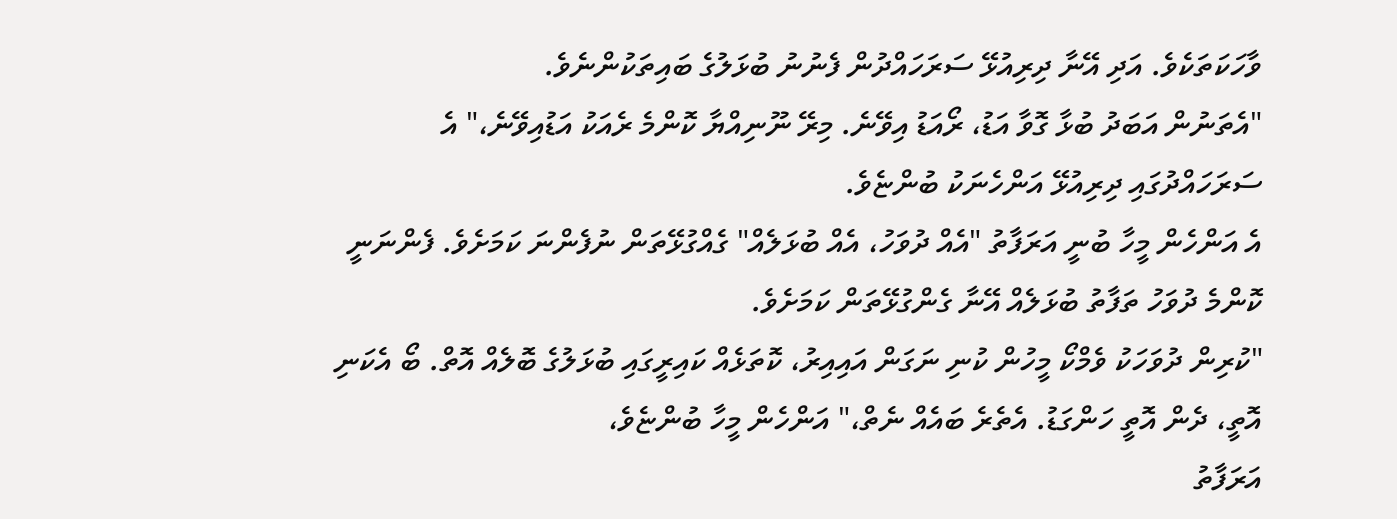ވާހަކަތަކެވެ. އަދި އޭނާ ދިރިއުޅޭ ސަރަހައްދުން ފެނުނު ބުޅަލުގެ ބައިތަކުންނެވެ.
"އެތަނުން އަބަދު ބުޅާ ގޮވާ އަޑު، ރޯއަޑު އިވޭނެ. މިރޭ ނޫނިއްޔާ ކޮންމެ ރެއަކު އަޑުއިވޭނެ،" އެ ސަރަހައްދުގައި ދިރިއުޅޭ އަންހެނަކު ބުންޏެވެ.
އެ އަންހެން މީހާ ބުނީ އަރަފާތު "އެއް ދުވަހު، އެއް ބުޅަލެއް" ގެއްގުޅޭތަން ނުފެންނަ ކަމަށެވެ. ފެންނަނީ ކޮންމެ ދުވަހު ތަފާތު ބުޅަލެއް އޭނާ ގެންގުޅޭތަން ކަމަށެވެ.
"ކުރިން ދުވަހަކު ވެމްކޯ މީހުން ކުނި ނަގަން އައިއިރު، ކޮތަޅެއް ކައިރީގައި ބުޅަލުގެ ބޮލެއް އޮތް. ބޯ އެކަނި އޮތީ، ދެން އޮތީ ހަންގަޑު. އެތެރެ ބައެއް ނެތް،" އަންހެން މީހާ ބުންޏެވެ،
އަރަފާތު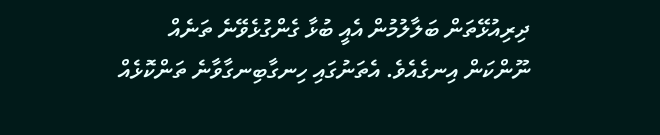ދިރިއުޅޭތަން ބަލާލުމުން އެއީ ބުޅާ ގެންގުޅެވޭނެ ތަނެއް ނޫންކަން އިނގެއެވެ. އެތަނުގައި ހިނގާބިނގާވާނެ ތަންކޮޅެއް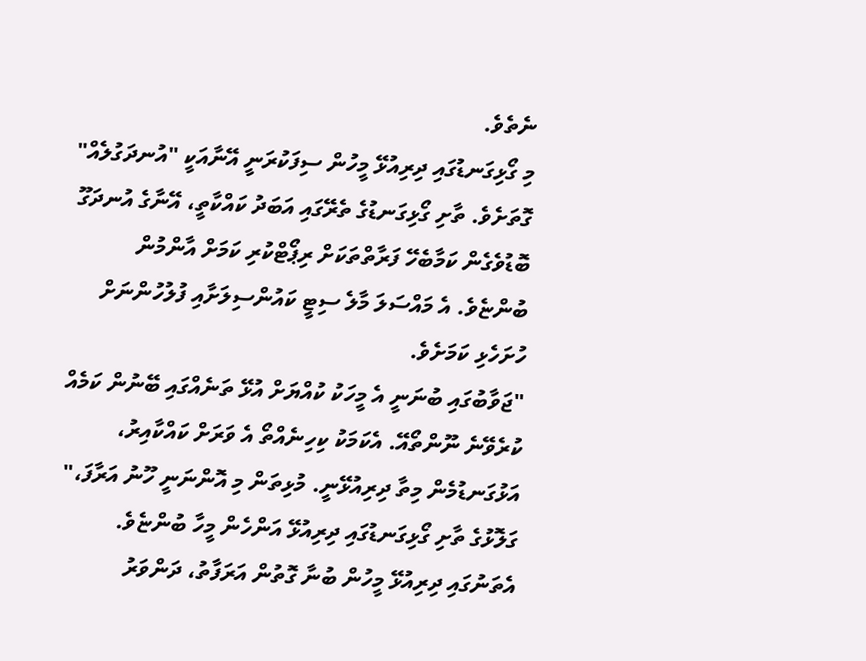ނެތެވެ.
މި ގޯޅިގަނޑުގައި ދިރިއުޅޭ މީހުން ސިފަކުރަނީ އޭނާއަކީ "އުނދަގުލެއް" ގޮތަށެވެ. ތާށި ގޯޅިގަނޑުގެ ތެރޭގައި އަބަދު ކައްކާތީ، އޭނާގެ އުނދަގޫ ބޮޑުވެގެން ކަމާބެހޭ ފަރާތްތަކަށް ރިޕޯޓްކުރި ކަމަށް އާންމުން ބުންޏެވެ. އެ މައްސަލަ މާލެ ސިޓީ ކައުންސިލަށާއި ފުލުހުންނަށް ހުށަހެޅި ކަމަށެވެ.
"ޖަވާބުގައި ބުނަނީ އެ މީހަކު ކުއްޔަށް އުޅޭ ތަނެއްގައި ބޭނުން ކަމެއް ކުރެވޭނެ ނޫންތޯއޭ. އެކަމަކު ކިހިނެއްތޯ އެ ވަރަށް ކައްކާއިރު، އަޅުގަނޑުމެން މިތާ ދިރިއުޅޭނީ. މުޅިތަން މި އޮންނަނީ ހޫނު އަރާފަ،" ގަލޮޅުގެ ތާށި ގޯޅިގަނޑުގައި ދިރިއުޅޭ އަންހެން މީހާ ބުންޏެވެ.
އެތަނުގައި ދިރިއުޅޭ މީހުން ބުނާ ގޮތުން އަރަފާތު، ދަންވަރު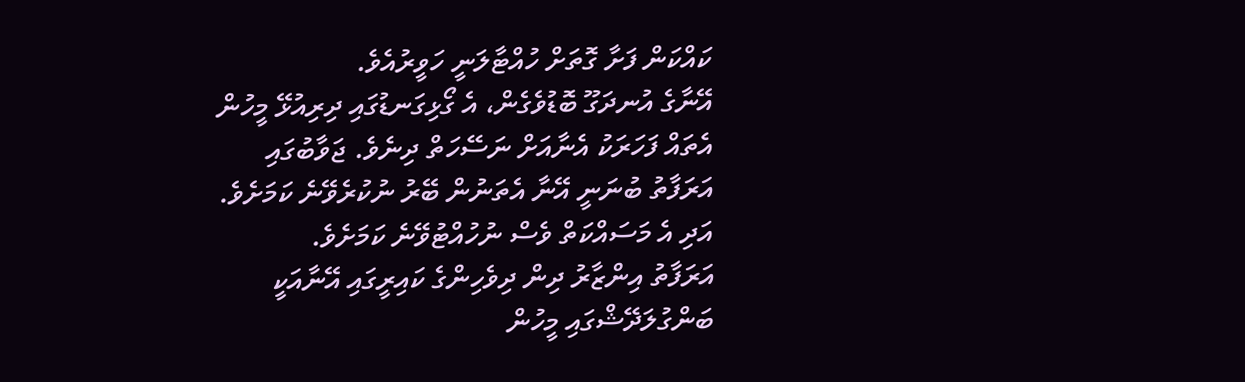ކައްކަން ފަށާ ގޮތަށް ހުއްޓާލަނީ ހަވީރުއެވެ.
އޭނާގެ އުނދަގޫ ބޮޑުވެގެން، އެ ގޯޅިގަނޑުގައި ދިރިއުޅޭ މީހުން އެތައް ފަހަރަކު އެނާއަށް ނަސޭހަތް ދިނެވެ. ޖަވާބުގައި އަރަފާތު ބުނަނީ އޭނާ އެތަނުން ބޭރު ނުކުރެވޭނެ ކަމަށެވެ. އަދި އެ މަސައްކަތް ވެސް ނުހުއްޓުވޭނެ ކަމަށެވެ.
އަރަފާތު އިންޒާރު ދިން ދިވެހިންގެ ކައިރީގައި އޭނާއަކީ ބަންގުލަދޭޝްގައި މީހުން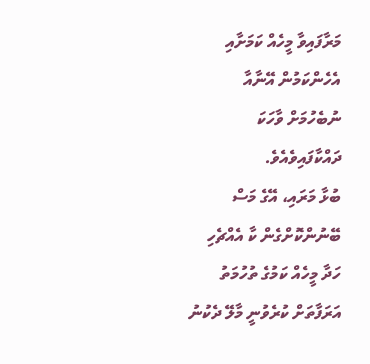މަރާފައިވާ މީހެއް ކަމަށާއި އެހެންކަމުން އޭނާއާ ނުބެހުމަށް ވާހަކަ ދައްކާފައިވެއެވެ.
ބުޅާ މަރައި، އޭގެ މަސް ބޭނުންކޮށްގެން ކާ އެއްޗެހި ހަދާ މީހެއް ކަމުގެ ތުހުމަތު އަރަފާތަށް ކުރެވުނީ މާލޭ ދެކުނު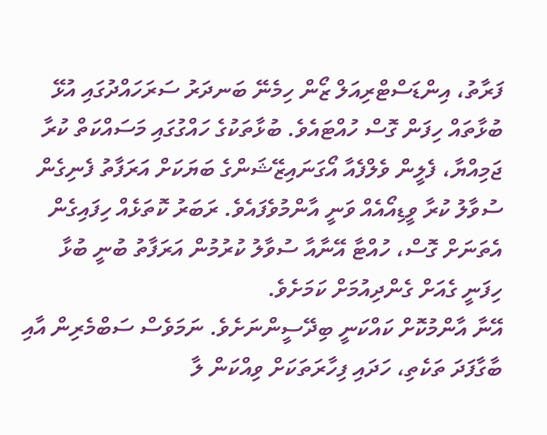ފަރާތު، އިންޑަސްޓްރިއަލް ޒޯން ހިމެނޭ ބަނދަރު ސަރަހައްދުގައި އުޅޭ ބުޅާތައް ހިފަން ގޮސް ހުއްޓައެވެ. ބުޅާތަކުގެ ހައްގުގައި މަސައްކަތް ކުރާ ޖަމިއްޔާ، ފެލީން ވެލްފެއާ އޯގަނައިޒޭޝަންގެ ބަޔަކަށް އަރަފާތު ފެނިގެން ސުވާލު ކުރާ ވީޑިއޯއެއް ވަނީ އާންމުވެފައެވެ. ރަބަރު ކޮތަޅެއް ހިފައިގެން އެތަނަށް ގޮސް، ހުއްޓާ އޭނާއާ ސުވާލު ކުރުމުން އަރަފާތު ބުނީ ބުޅާ ހިފަނީ ގެއަށް ގެންދިއުމަށް ކަމަށެވެ.
އޭނާ އާންމުކޮށް ކައްކަނީ ބިދޭސީންނަށެވެ. ނަމަވެސް ސަބްމެރިން އާއި ބާގާފަދަ ތަކެތި، ހަދައި ފިހާރަތަކަށް ވިއްކަން ލާ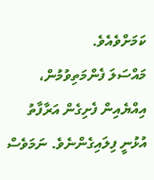ކަމަށްވެއެވެ.
މައްސަލަ ފެންމަތިވުމުން، އިއްޔެއިން ފެށިގެން އަރާފާތު އުޅުނީ ފިލައިގެންނެވެ. ނަމަވެސް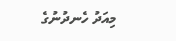މިއަދު ހެނދުނުގެ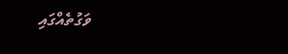ވަގުތެއްގައި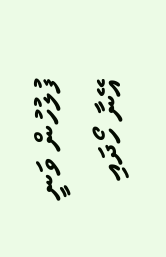ފުލުހުން ވަނީ އޭނާ ހޯދައި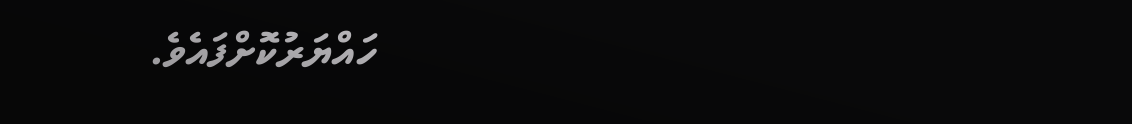ހައްޔަރުކޮށްފައެވެ.